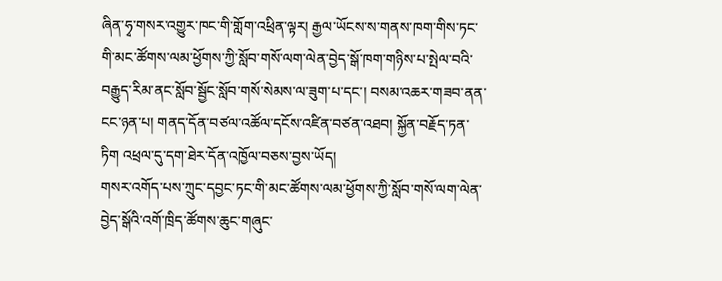ཞིན་ཧྭ་གསར་འགྱུར་ཁང་གི་གློག་འཕྲིན་ལྟར། རྒྱལ་ཡོངས་ས་གནས་ཁག་གིས་ཏང་གི་མང་ཚོགས་ལམ་ཕྱོགས་ཀྱི་སློབ་གསོ་ལག་ལེན་བྱེད་སྒོ་ཁག་གཉིས་པ་སྤེལ་བའི་བརྒྱུད་རིམ་ནང་སློབ་སྦྱོང་སློབ་གསོ་སེམས་ལ་ཟུག་པ་དང་། བསམ་འཆར་གཟབ་ནན་ངང་ཉན་པ། གནད་དོན་བཙལ་འཚོལ་དངོས་འཛིན་བཙན་འཐབ། སྐྱོན་བརྗོད་ཏན་ཏིག འཕྲལ་དུ་དག་ཐེར་དོན་འཁྱོལ་བཅས་བྱས་ཡོད།
གསར་འགོད་པས་ཀྲུང་དབྱང་ཏང་གི་མང་ཚོགས་ལམ་ཕྱོགས་ཀྱི་སློབ་གསོ་ལག་ལེན་བྱེད་སྒོའི་འགོ་ཁྲིད་ཚོགས་ཆུང་གཞུང་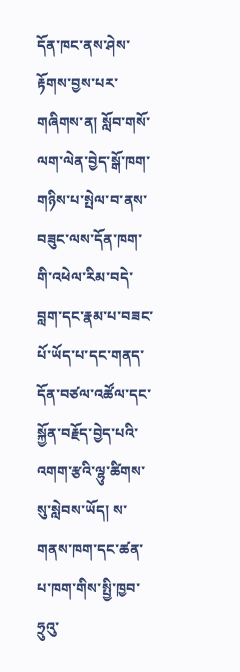དོན་ཁང་ནས་ཤེས་རྟོགས་བྱས་པར་གཞིགས་ན། སློབ་གསོ་ལག་ལེན་བྱེད་སྒོ་ཁག་གཉིས་པ་སྤེལ་བ་ནས་བཟུང་ལས་དོན་ཁག་གི་འཕེལ་རིམ་བདེ་བླག་དང་རྣམ་པ་བཟང་པོ་ཡོད་པ་དང་གནད་དོན་བཙལ་འཚོལ་དང་སྐྱོན་བརྗོད་བྱེད་པའི་འགག་རྩའི་ལྷུ་ཚིགས་སུ་སླེབས་ཡོད། ས་གནས་ཁག་དང་ཚན་པ་ཁག་གིས་སྤྱི་ཁྱབ་ཧྲུའུ་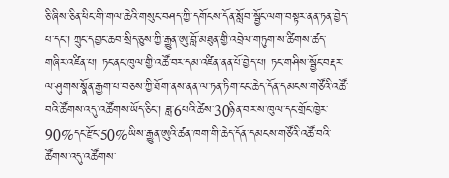ཅི་ཞིས་ཅིན་ཕིང་གི་གལ་ཆེའི་གསུང་བཤད་ཀྱི་དགོངས་དོན་སློབ་སྦྱོང་ལག་བསྟར་ནན་ཏན་བྱེད་པ་དང་། ཀྲུང་དབྱང་ཆབ་སྲིད་ཅུས་ཀྱི་རྒྱུན་ཨུ་བློ་མཐུན་གྱི་འབྲེལ་གཏུག་ས་ཚིགས་ཚད་གཞིར་འཛིན་པ། ཏང་ནང་ཁུལ་གྱི་འཚོ་བར་དམ་འཛིན་ནན་པོ་བྱེད་པ། ཏང་གཤིས་སྦྱོང་བརྡར་ལ་ཤུགས་སྣོན་རྒྱག་པ་བཅས་ཀྱི་ཐོག་ནས་ནན་ལ་ཏན་ཏིག་ངང་ཆེད་དོན་དམངས་གཙོའི་འཚོ་བའི་ཚོགས་འདུ་འཚོགས་ཡོད་ཅིང་། ཟླ་6པའི་ཚེས་30ཉིན་བར་ས་ཁུལ་དང་གྲོང་ཁྱེར་90%དང་རྫོང་50%ཡིས་རྒྱུན་ཨུའི་ཚན་ཁག་གི་ཆེད་དོན་དམངས་གཙོའི་འཚོ་བའི་ཚོགས་འདུ་འཚོགས་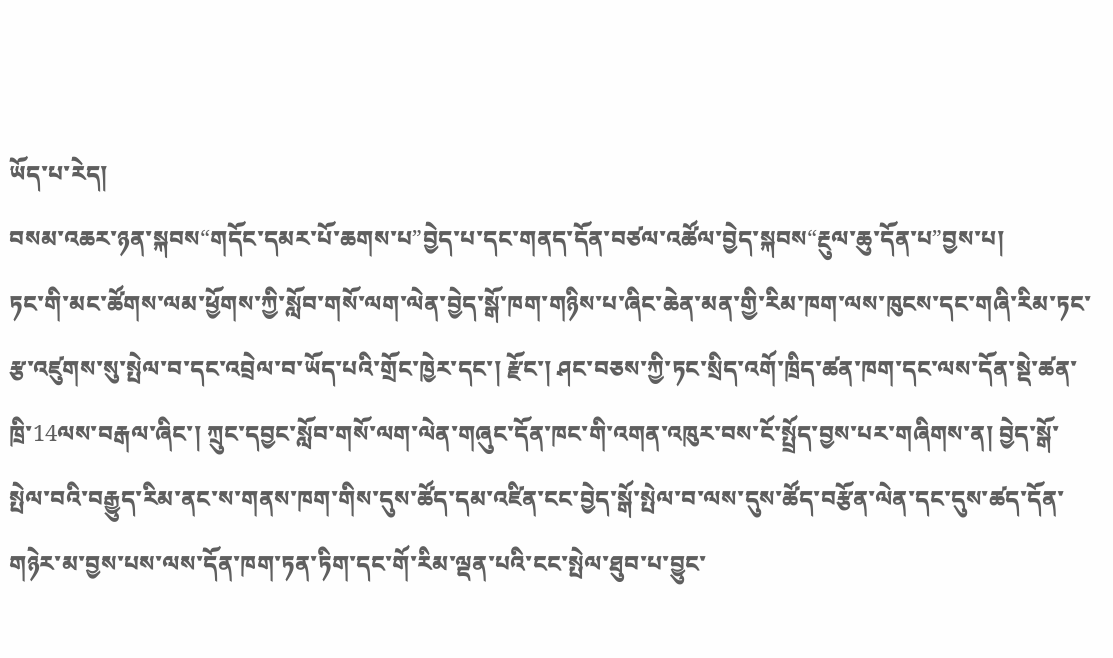ཡོད་པ་རེད།
བསམ་འཆར་ཉན་སྐབས“གདོང་དམར་པོ་ཆགས་པ”བྱེད་པ་དང་གནད་དོན་བཙལ་འཚོལ་བྱེད་སྐབས“རྔུལ་ཆུ་དོན་པ”བྱས་པ།
ཏང་གི་མང་ཚོགས་ལམ་ཕྱོགས་ཀྱི་སློབ་གསོ་ལག་ལེན་བྱེད་སྒོ་ཁག་གཉིས་པ་ཞིང་ཆེན་མན་གྱི་རིམ་ཁག་ལས་ཁུངས་དང་གཞི་རིམ་ཏང་རྩ་འཛུགས་སུ་སྤེལ་བ་དང་འབྲེལ་བ་ཡོད་པའི་གྲོང་ཁྱེར་དང་། རྫོང་། ཤང་བཅས་ཀྱི་ཏང་སྲིད་འགོ་ཁྲིད་ཚན་ཁག་དང་ལས་དོན་སྡེ་ཚན་ཁྲི་14ལས་བརྒལ་ཞིང་། ཀྲུང་དབྱང་སློབ་གསོ་ལག་ལེན་གཞུང་དོན་ཁང་གི་འགན་འཁུར་བས་ངོ་སྤྲོད་བྱས་པར་གཞིགས་ན། བྱེད་སྒོ་སྤེལ་བའི་བརྒྱུད་རིམ་ནང་ས་གནས་ཁག་གིས་དུས་ཚོད་དམ་འཛིན་ངང་བྱེད་སྒོ་སྤེལ་བ་ལས་དུས་ཚོད་བརྩོན་ལེན་དང་དུས་ཚད་དོན་གཉེར་མ་བྱས་པས་ལས་དོན་ཁག་ཏན་ཏིག་དང་གོ་རིམ་ལྡན་པའི་ངང་སྤེལ་ཐུབ་པ་བྱུང་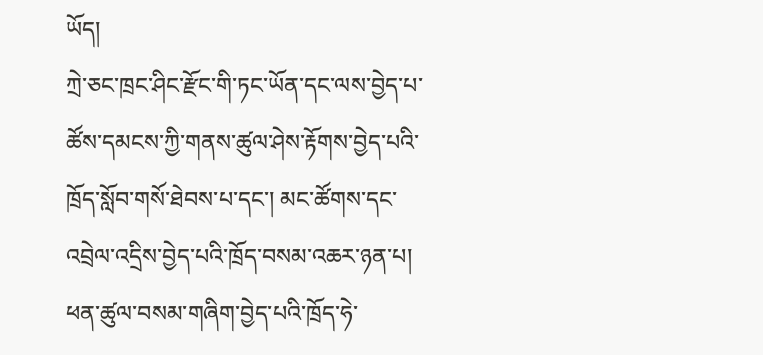ཡོད།
ཀྲེ་ཅང་ཁྲང་ཤིང་རྫོང་གི་ཏང་ཡོན་དང་ལས་བྱེད་པ་ཚོས་དམངས་ཀྱི་གནས་ཚུལ་ཤེས་རྟོགས་བྱེད་པའི་ཁྲོད་སློབ་གསོ་ཐེབས་པ་དང་། མང་ཚོགས་དང་འབྲེལ་འདྲིས་བྱེད་པའི་ཁྲོད་བསམ་འཆར་ཉན་པ། ཕན་ཚུལ་བསམ་གཞིག་བྱེད་པའི་ཁྲོད་ཧེ་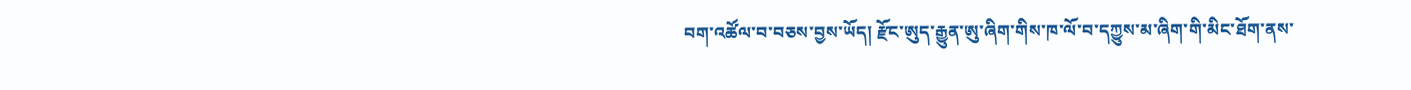བག་འཚོལ་བ་བཅས་བྱས་ཡོད། རྫོང་ཨུད་རྒྱུན་ཨུ་ཞིག་གིས་ཁ་ལོ་བ་དཀྱུས་མ་ཞིག་གི་མིང་ཐོག་ནས་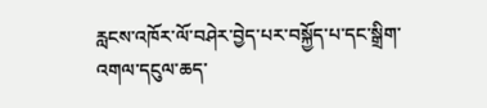རླངས་འཁོར་ལོ་བཤེར་བྱེད་པར་བསྐྱོད་པ་དང་སྒྲིག་འགལ་དངུལ་ཆད་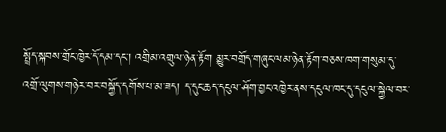སྤྲོད་སྐབས་གྲོང་ཁྱེར་དོ་དམ་དང་། འགྲིམ་འགྲུལ་ཉེན་རྟོག མྱུར་བགྲོད་གཞུང་ལམ་ཉེན་རྟོག་བཅས་ཁག་གསུམ་དུ་འགྲོ་ལུགས་གཉེར་བར་བསྐྱོད་དགོས་པ་མ་ཟད། ད་དུང་ཆད་དངུལ་ཤོག་བྱང་འཁྱེར་ནས་དངུལ་ཁང་དུ་དངུལ་སྐྱེལ་བར་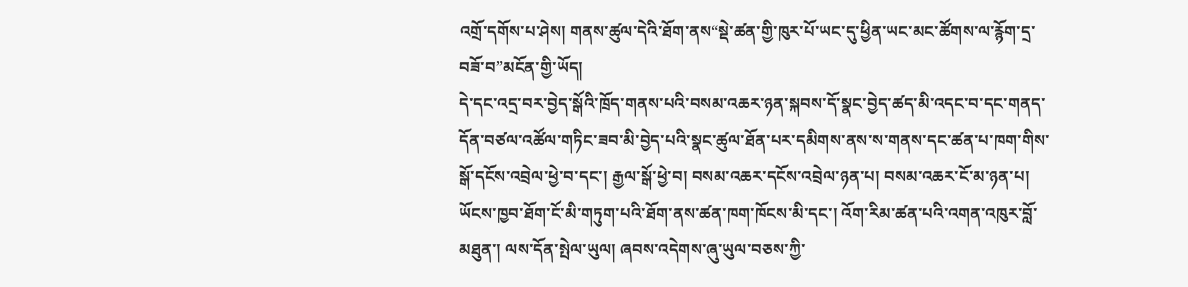འགྲོ་དགོས་པ་ཤེས། གནས་ཚུལ་དེའི་ཐོག་ནས“སྡེ་ཚན་གྱི་ཁུར་པོ་ཡང་དུ་ཕྱིན་ཡང་མང་ཚོགས་ལ་རྙོག་དྲ་བཟོ་བ”མངོན་གྱི་ཡོད།
དེ་དང་འདྲ་བར་བྱེད་སྒོའི་ཁྲོད་གནས་པའི་བསམ་འཆར་ཉན་སྐབས་དོ་སྣང་བྱེད་ཚད་མི་འདང་བ་དང་གནད་དོན་བཙལ་འཚོལ་གཏིང་ཟབ་མི་བྱེད་པའི་སྣང་ཚུལ་ཐོན་པར་དམིགས་ནས་ས་གནས་དང་ཚན་པ་ཁག་གིས་སྒོ་དངོས་འབྲེལ་ཕྱེ་བ་དང་། རྒྱལ་སྒོ་ཕྱེ་བ། བསམ་འཆར་དངོས་འབྲེལ་ཉན་པ། བསམ་འཆར་ངོ་མ་ཉན་པ། ཡོངས་ཁྱབ་ཐོག་ངོ་མི་གཏུག་པའི་ཐོག་ནས་ཚན་ཁག་ཁོངས་མི་དང་། འོག་རིམ་ཚན་པའི་འགན་འཁུར་བློ་མཐུན་། ལས་དོན་སྤེལ་ཡུལ། ཞབས་འདེགས་ཞུ་ཡུལ་བཅས་ཀྱི་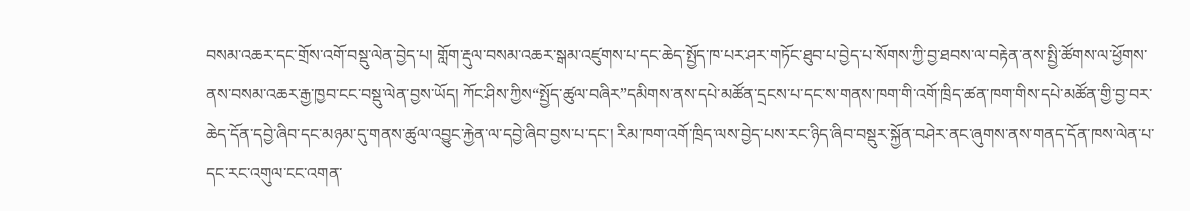བསམ་འཆར་དང་གྲོས་འགོ་བསྡུ་ལེན་བྱེད་པ། གློག་རྡུལ་བསམ་འཆར་སྒམ་འཛུགས་པ་དང་ཆེད་སྤྱོད་ཁ་པར་ཤར་གཏོང་ཐུབ་པ་བྱེད་པ་སོགས་ཀྱི་བྱ་ཐབས་ལ་བརྟེན་ནས་སྤྱི་ཚོགས་ལ་ཕྱོགས་ནས་བསམ་འཆར་རྒྱ་ཁྱབ་ངང་བསྡུ་ལེན་བྱས་ཡོད། ཀོང་ཤིས་ཀྱིས“སྤྱོད་ཚུལ་བཞིར”དམིགས་ནས་དཔེ་མཚོན་དྲངས་པ་དང་ས་གནས་ཁག་གི་འགོ་ཁྲིད་ཚན་ཁག་གིས་དཔེ་མཚོན་གྱི་བྱ་བར་ཆེད་དོན་དབྱེ་ཞིབ་དང་མཉམ་དུ་གནས་ཚུལ་འབྱུང་རྐྱེན་ལ་དབྱེ་ཞིབ་བྱས་པ་དང་། རིམ་ཁག་འགོ་ཁྲིད་ལས་བྱེད་པས་རང་ཉིད་ཞིབ་བསྡུར་སྐྱོན་བཤེར་ནང་ཞུགས་ནས་གནད་དོན་ཁས་ལེན་པ་དང་རང་འགུལ་ངང་འགན་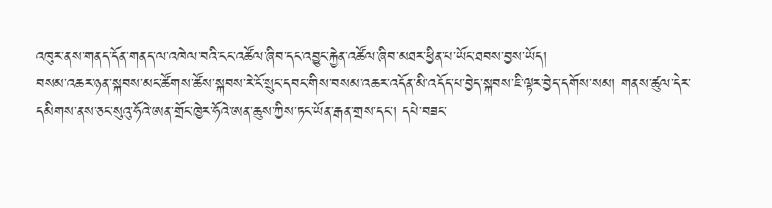འཁུར་ནས་གནད་དོན་གནད་ལ་འཁེལ་བའི་ངང་འཚོལ་ཞིབ་དང་འབྱུང་རྐྱེན་འཚོལ་ཞིབ་མཐར་ཕྱིན་པ་ཡོང་ཐབས་བྱས་ཡོད།
བསམ་འཆར་ཉན་སྐབས་མང་ཚོགས་ཚོས་སྐབས་རེ་ངོ་སྲུང་དབང་གིས་བསམ་འཆར་འདོན་མི་འདོད་པ་བྱེད་སྐབས་ཇི་ལྟར་བྱེད་དགོས་སམ། གནས་ཚུལ་དེར་དམིགས་ནས་ཅང་སུའུ་ཧོའེ་ཨན་གྲོང་ཁྱེར་ཧོའེ་ཨན་ཆུས་ཀྱིས་ཏང་ཡོན་རྒན་གྲས་དང་། དཔེ་བཟང་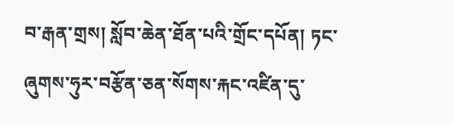བ་རྒན་གྲས། སློབ་ཆེན་ཐོན་པའི་གྲོང་དཔོན། ཏང་ཞུགས་ཧུར་བརྩོན་ཅན་སོགས་རྐང་འཛིན་དུ་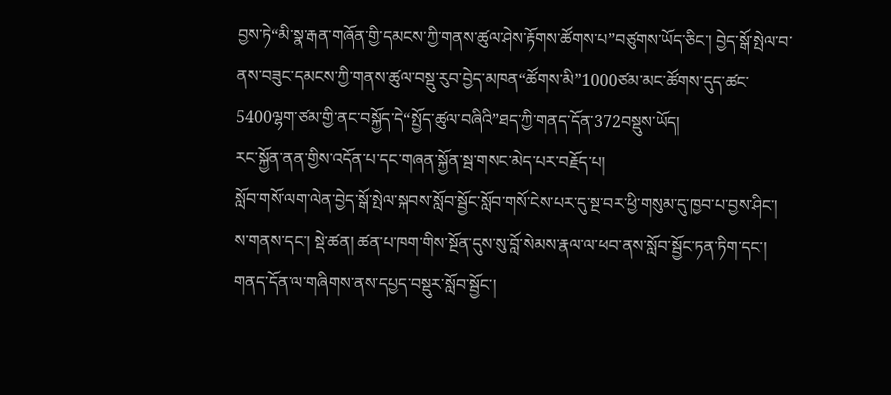བྱས་ཏེ“མི་སྣ་རྒན་གཞོན་གྱི་དམངས་ཀྱི་གནས་ཚུལ་ཤེས་རྟོགས་ཚོགས་པ”བཙུགས་ཡོད་ཅིང་། བྱེད་སྒོ་སྤེལ་བ་ནས་བཟུང་དམངས་ཀྱི་གནས་ཚུལ་བསྡུ་རུབ་བྱེད་མཁན“ཚོགས་མི”1000ཙམ་མང་ཚོགས་དུད་ཚང་5400ལྷག་ཙམ་གྱི་ནང་བསྐྱོད་དེ“སྤྱོད་ཚུལ་བཞིའི”ཐད་ཀྱི་གནད་དོན་372བསྡུས་ཡོད།
རང་སྐྱོན་ནན་གྱིས་འདོན་པ་དང་གཞན་སྐྱོན་སྦ་གསང་མེད་པར་བརྗོད་པ།
སློབ་གསོ་ལག་ལེན་བྱེད་སྒོ་སྤེལ་སྐབས་སློབ་སྦྱོང་སློབ་གསོ་ངེས་པར་དུ་སྔ་བར་ཕྱི་གསུམ་དུ་ཁྱབ་པ་བྱས་ཤིང་། ས་གནས་དང་། སྡེ་ཚན། ཚན་པ་ཁག་གིས་སྔོན་དུས་སུ་བློ་སེམས་རྣལ་ལ་ཕབ་ནས་སློབ་སྦྱོང་ཏན་ཏིག་དང་། གནད་དོན་ལ་གཞིགས་ནས་དཔྱད་བསྡུར་སློབ་སྦྱོང་།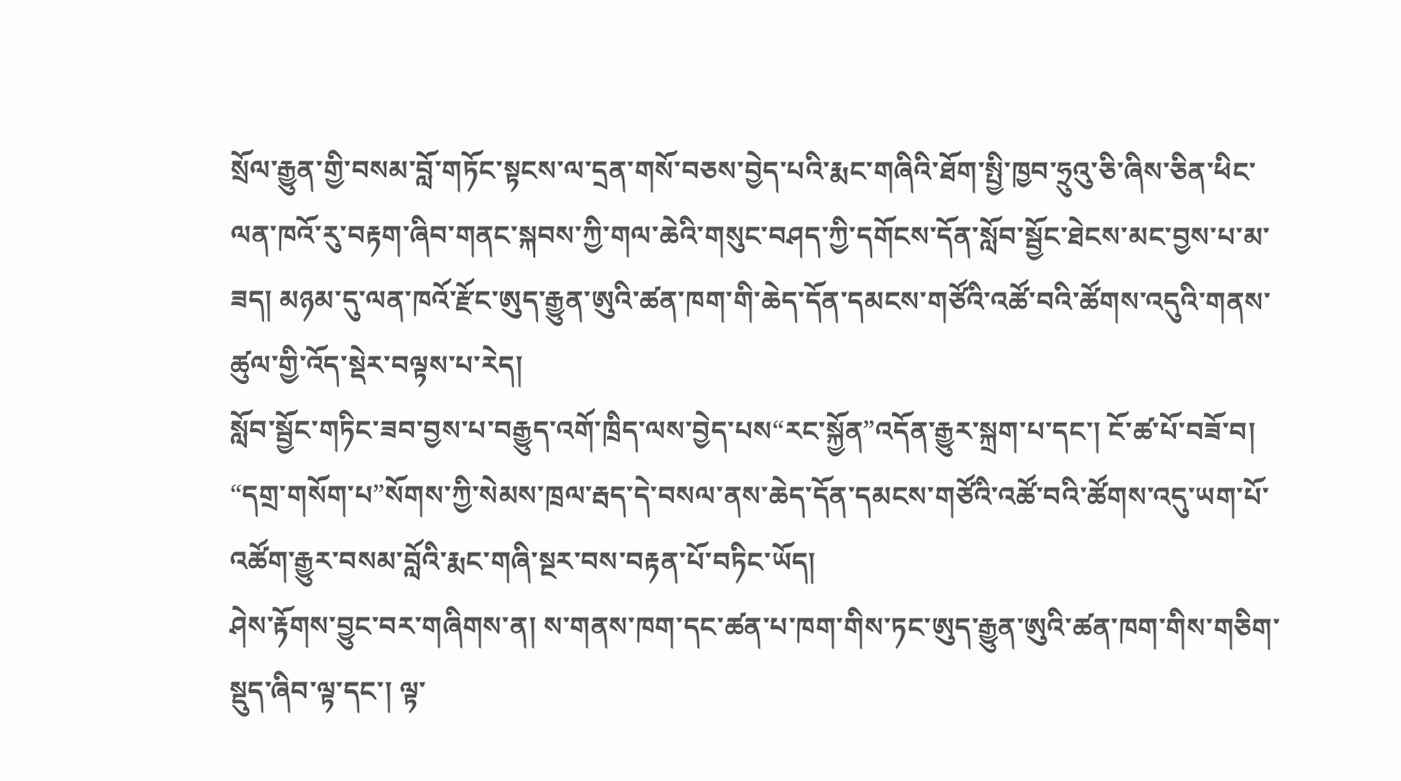སྲོལ་རྒྱུན་གྱི་བསམ་བློ་གཏོང་སྟངས་ལ་དྲན་གསོ་བཅས་བྱེད་པའི་རྨང་གཞིའི་ཐོག་སྤྱི་ཁྱབ་ཧྲུའུ་ཅི་ཞིས་ཅིན་ཕིང་ལན་ཁའོ་རུ་བརྟག་ཞིབ་གནང་སྐབས་ཀྱི་གལ་ཆེའི་གསུང་བཤད་ཀྱི་དགོངས་དོན་སློབ་སྦྱོང་ཐེངས་མང་བྱས་པ་མ་ཟད། མཉམ་དུ་ལན་ཁའོ་རྫོང་ཨུད་རྒྱུན་ཨུའི་ཚན་ཁག་གི་ཆེད་དོན་དམངས་གཙོའི་འཚོ་བའི་ཚོགས་འདུའི་གནས་ཚུལ་གྱི་འོད་སྡེར་བལྟས་པ་རེད།
སློབ་སྦྱོང་གཏིང་ཟབ་བྱས་པ་བརྒྱུད་འགོ་ཁྲིད་ལས་བྱེད་པས“རང་སྐྱོན”འདོན་རྒྱུར་སྐྲག་པ་དང་། ངོ་ཚ་པོ་བཟོ་བ། “དགྲ་གསོག་པ”སོགས་ཀྱི་སེམས་ཁྲལ་རྦད་དེ་བསལ་ནས་ཆེད་དོན་དམངས་གཙོའི་འཚོ་བའི་ཚོགས་འདུ་ཡག་པོ་འཚོག་རྒྱུར་བསམ་བློའི་རྨང་གཞི་སྔར་བས་བརྟན་པོ་བཏིང་ཡོད།
ཤེས་རྟོགས་བྱུང་བར་གཞིགས་ན། ས་གནས་ཁག་དང་ཚན་པ་ཁག་གིས་ཏང་ཨུད་རྒྱུན་ཨུའི་ཚན་ཁག་གིས་གཅིག་སྡུད་ཞིབ་ལྟ་དང་། ལྟ་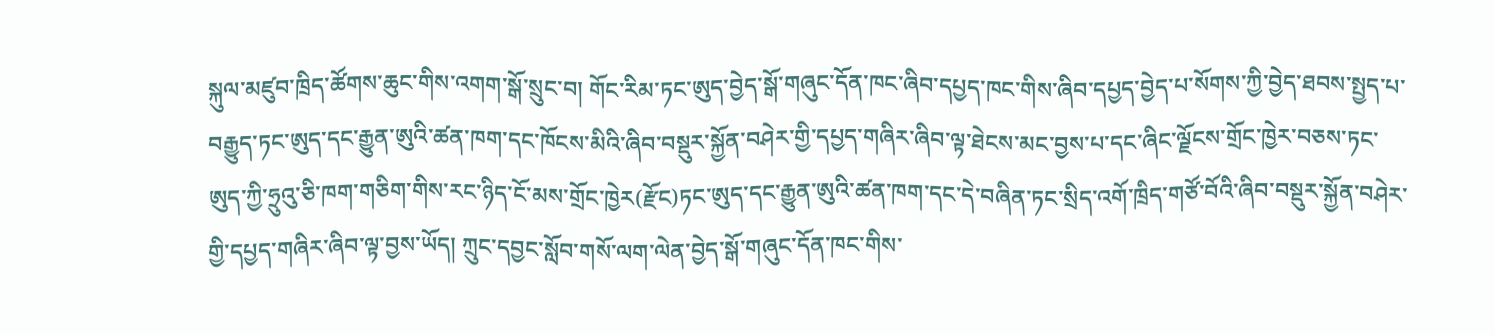སྐུལ་མཛུབ་ཁྲིད་ཚོགས་ཆུང་གིས་འགག་སྒོ་སྲུང་བ། གོང་རིམ་ཏང་ཨུད་བྱེད་སྒོ་གཞུང་དོན་ཁང་ཞིབ་དཔྱད་ཁང་གིས་ཞིབ་དཔྱད་བྱེད་པ་སོགས་ཀྱི་བྱེད་ཐབས་སྤྱད་པ་བརྒྱུད་ཏང་ཨུད་དང་རྒྱུན་ཨུའི་ཚན་ཁག་དང་ཁོངས་མིའི་ཞིབ་བསྡུར་སྐྱོན་བཤེར་གྱི་དཔྱད་གཞིར་ཞིབ་ལྟ་ཐེངས་མང་བྱས་པ་དང་ཞིང་ལྗོངས་གྲོང་ཁྱེར་བཅས་ཏང་ཨུད་ཀྱི་ཧྲུའུ་ཅི་ཁག་གཅིག་གིས་རང་ཉིད་ངོ་མས་གྲོང་ཁྱེར(རྫོང)ཏང་ཨུད་དང་རྒྱུན་ཨུའི་ཚན་ཁག་དང་དེ་བཞིན་ཏང་སྲིད་འགོ་ཁྲིད་གཙོ་བོའི་ཞིབ་བསྡུར་སྐྱོན་བཤེར་གྱི་དཔྱད་གཞིར་ཞིབ་ལྟ་བྱས་ཡོད། ཀྲུང་དབྱང་སློབ་གསོ་ལག་ལེན་བྱེད་སྒོ་གཞུང་དོན་ཁང་གིས་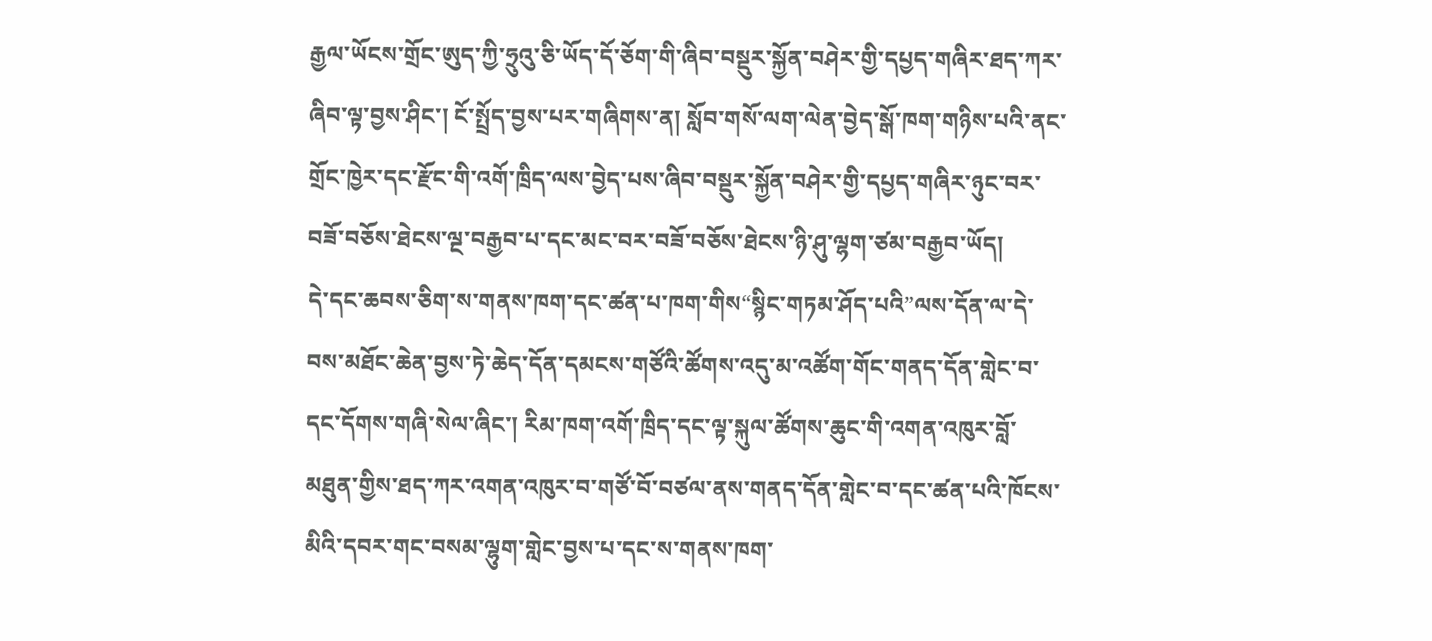རྒྱལ་ཡོངས་གྲོང་ཨུད་ཀྱི་ཧྲུའུ་ཅི་ཡོད་དོ་ཅོག་གི་ཞིབ་བསྡུར་སྐྱོན་བཤེར་གྱི་དཔྱད་གཞིར་ཐད་ཀར་ཞིབ་ལྟ་བྱས་ཤིང་། ངོ་སྤྲོད་བྱས་པར་གཞིགས་ན། སློབ་གསོ་ལག་ལེན་བྱེད་སྒོ་ཁག་གཉིས་པའི་ནང་གྲོང་ཁྱེར་དང་རྫོང་གི་འགོ་ཁྲིད་ལས་བྱེད་པས་ཞིབ་བསྡུར་སྐྱོན་བཤེར་གྱི་དཔྱད་གཞིར་ཉུང་བར་བཟོ་བཅོས་ཐེངས་ལྔ་བརྒྱབ་པ་དང་མང་བར་བཟོ་བཅོས་ཐེངས་ཉི་ཤུ་ལྷག་ཙམ་བརྒྱབ་ཡོད།
དེ་དང་ཆབས་ཅིག་ས་གནས་ཁག་དང་ཚན་པ་ཁག་གིས“སྙིང་གཏམ་ཤོད་པའི”ལས་དོན་ལ་དེ་བས་མཐོང་ཆེན་བྱས་ཏེ་ཆེད་དོན་དམངས་གཙོའི་ཚོགས་འདུ་མ་འཚོག་གོང་གནད་དོན་གླེང་བ་དང་དོགས་གཞི་སེལ་ཞིང་། རིམ་ཁག་འགོ་ཁྲིད་དང་ལྟ་སྐུལ་ཚོགས་ཆུང་གི་འགན་འཁུར་བློ་མཐུན་གྱིས་ཐད་ཀར་འགན་འཁུར་བ་གཙོ་བོ་བཙལ་ནས་གནད་དོན་གླེང་བ་དང་ཚན་པའི་ཁོངས་མིའི་དབར་གང་བསམ་ལྷུག་གླེང་བྱས་པ་དང་ས་གནས་ཁག་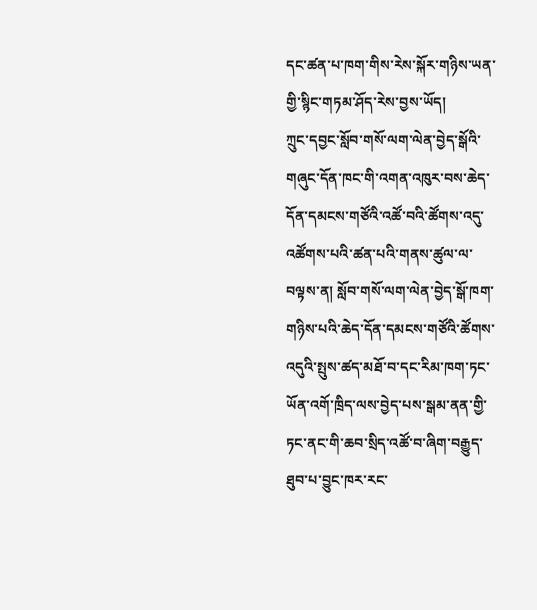དང་ཚན་པ་ཁག་གིས་རེས་སྐོར་གཉིས་ཡན་གྱི་སྙིང་གཏམ་ཤོད་རེས་བྱས་ཡོད།
ཀྲུང་དབྱང་སློབ་གསོ་ལག་ལེན་བྱེད་སྒོའི་གཞུང་དོན་ཁང་གི་འགན་འཁུར་བས་ཆེད་དོན་དམངས་གཙོའི་འཚོ་བའི་ཚོགས་འདུ་འཚོགས་པའི་ཚན་པའི་གནས་ཚུལ་ལ་བལྟས་ན། སློབ་གསོ་ལག་ལེན་བྱེད་སྒོ་ཁག་གཉིས་པའི་ཆེད་དོན་དམངས་གཙོའི་ཚོགས་འདུའི་སྤུས་ཚད་མཐོ་བ་དང་རིམ་ཁག་ཏང་ཡོན་འགོ་ཁྲིད་ལས་བྱེད་པས་སྒམ་ནན་གྱི་ཏང་ནང་གི་ཆབ་སྲིད་འཚོ་བ་ཞིག་བརྒྱུད་ཐུབ་པ་བྱུང་ཁར་རང་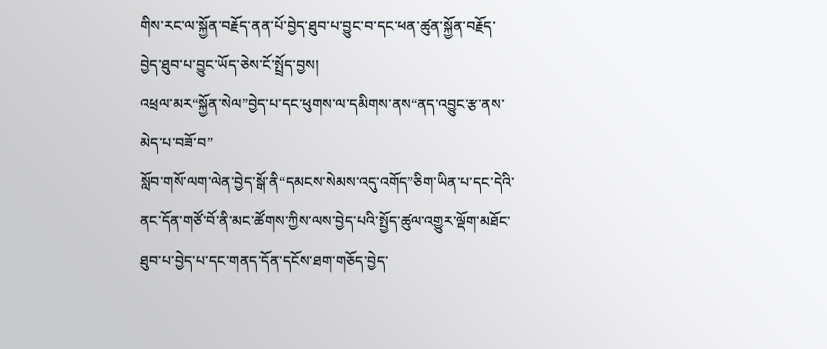གིས་རང་ལ་སྐྱོན་བརྗོད་ནན་པོ་བྱེད་ཐུབ་པ་བྱུང་བ་དང་ཕན་ཚུན་སྐྱོན་བརྗོད་བྱེད་ཐུབ་པ་བྱུང་ཡོད་ཅེས་ངོ་སྤྲོད་བྱས།
འཕྲལ་མར“སྐྱོན་སེལ”བྱེད་པ་དང་ཕུགས་ལ་དམིགས་ནས“ནད་འབྱུང་རྩ་ནས་མེད་པ་བཟོ་བ”
སློབ་གསོ་ལག་ལེན་བྱེད་སྒོ་ནི“དམངས་སེམས་འདུ་འགོད”ཅིག་ཡིན་པ་དང་དེའི་ནང་དོན་གཙོ་བོ་ནི་མང་ཚོགས་ཀྱིས་ལས་བྱེད་པའི་སྤྱོད་ཚུལ་འགྱུར་ལྡོག་མཐོང་ཐུབ་པ་བྱེད་པ་དང་གནད་དོན་དངོས་ཐག་གཅོད་བྱེད་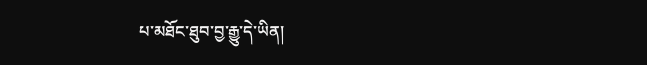པ་མཐོང་ཐུབ་བྱ་རྒྱུ་དེ་ཡིན།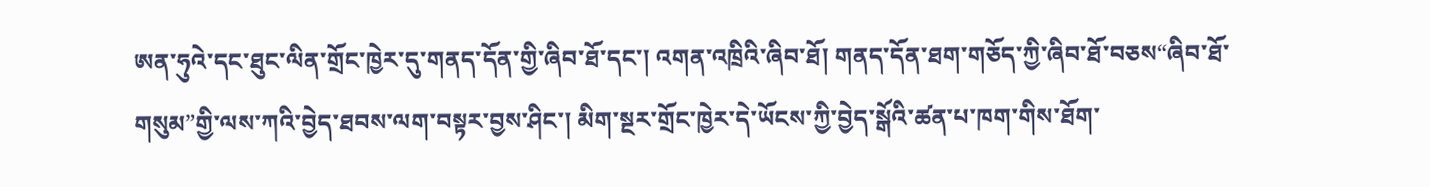ཨན་ཧུའེ་དང་ཐུང་ལིན་གྲོང་ཁྱེར་དུ་གནད་དོན་གྱི་ཞིབ་ཐོ་དང་། འགན་འཁྲིའི་ཞིབ་ཐོ། གནད་དོན་ཐག་གཅོད་ཀྱི་ཞིབ་ཐོ་བཅས“ཞིབ་ཐོ་གསུམ”གྱི་ལས་ཀའི་བྱེད་ཐབས་ལག་བསྟར་བྱས་ཤིང་། མིག་སྔར་གྲོང་ཁྱེར་དེ་ཡོངས་ཀྱི་བྱེད་སྒོའི་ཚན་པ་ཁག་གིས་ཐོག་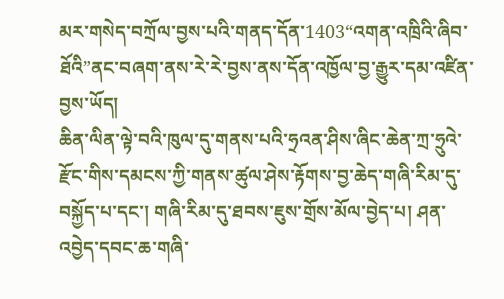མར་གསེད་བཀྲོལ་བྱས་པའི་གནད་དོན་1403“འགན་འཁྲིའི་ཞིབ་ཐོའི”ནང་བཞག་ནས་རེ་རེ་བྱས་ནས་དོན་འཁྱོལ་བྱ་རྒྱུར་དམ་འཛིན་བྱས་ཡོད།
ཆིན་ལིན་ལྟེ་བའི་ཁུལ་དུ་གནས་པའི་ཧྲའན་ཤིས་ཞིང་ཆེན་ཀྲ་ཧྲུའེ་རྫོང་གིས་དམངས་ཀྱི་གནས་ཚུལ་ཤེས་རྟོགས་བྱ་ཆེད་གཞི་རིམ་དུ་བསྐྱོད་པ་དང་། གཞི་རིམ་དུ་ཐབས་ཇུས་གྲོས་མོལ་བྱེད་པ། ཤན་འབྱེད་དབང་ཆ་གཞི་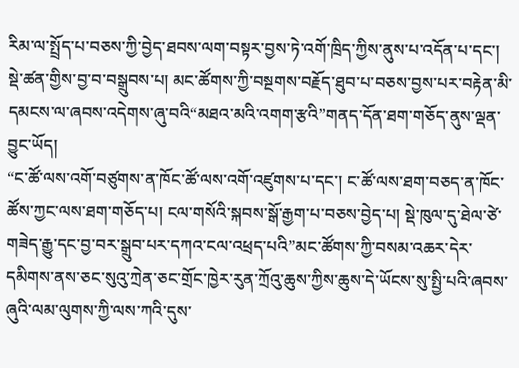རིམ་ལ་སྤྲོད་པ་བཅས་ཀྱི་བྱེད་ཐབས་ལག་བསྟར་བྱས་ཏེ་འགོ་ཁྲིད་ཀྱིས་ནུས་པ་འདོན་པ་དང་། སྡེ་ཚན་གྱིས་བྱ་བ་བསྒྲུབས་པ། མང་ཚོགས་ཀྱི་བསྔགས་བརྗོད་ཐུབ་པ་བཅས་བྱས་པར་བརྟེན་མི་དམངས་ལ་ཞབས་འདེགས་ཞུ་བའི“མཐའ་མའི་འགག་རྩའི”གནད་དོན་ཐག་གཅོད་ནུས་ལྡན་བྱུང་ཡོད།
“ང་ཚོ་ལས་འགོ་བཙུགས་ན་ཁོང་ཚོ་ལས་འགོ་འཛུགས་པ་དང་། ང་ཚོ་ལས་ཐག་བཅད་ན་ཁོང་ཚོས་ཀྱང་ལས་ཐག་གཅོད་པ། ངལ་གསོའི་སྐབས་སྒོ་རྒྱག་པ་བཅས་བྱེད་པ། སྡེ་ཁུལ་དུ་ཐེལ་ཙེ་གཟེད་རྒྱུ་དང་བྱ་བར་སྒྲུབ་པར་དཀའ་ངལ་འཕྲད་པའི”མང་ཚོགས་ཀྱི་བསམ་འཆར་དེར་དམིགས་ནས་ཅང་སུའུ་ཀྲེན་ཅང་གྲོང་ཁྱེར་རུན་ཀྲོའུ་ཆུས་ཀྱིས་ཆུས་དེ་ཡོངས་སུ་སྤྱི་པའི་ཞབས་ཞུའི་ལམ་ལུགས་ཀྱི་ལས་ཀའི་དུས་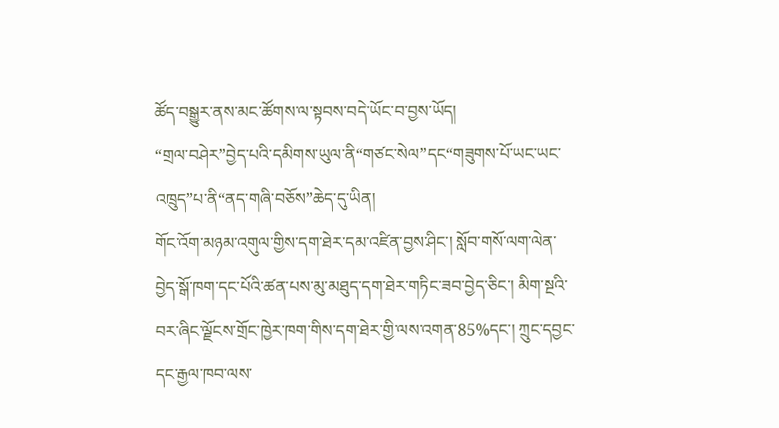ཚོད་བསྒྱུར་ནས་མང་ཚོགས་ལ་སྟབས་བདེ་ཡོང་བ་བྱས་ཡོད།
“གྲལ་བཤེར”བྱེད་པའི་དམིགས་ཡུལ་ནི“གཙང་སེལ”དང“གཟུགས་པོ་ཡང་ཡང་འཁྲུད”པ་ནི“ནད་གཞི་བཅོས”ཆེད་དུ་ཡིན།
གོང་འོག་མཉམ་འགུལ་གྱིས་དག་ཐེར་དམ་འཛིན་བྱས་ཤིང་། སློབ་གསོ་ལག་ལེན་བྱེད་སྒོ་ཁག་དང་པོའི་ཚན་པས་མུ་མཐུད་དག་ཐེར་གཏིང་ཟབ་བྱེད་ཅིང་། མིག་སྔའི་བར་ཞིང་ལྗོངས་གྲོང་ཁྱེར་ཁག་གིས་དག་ཐེར་གྱི་ལས་འགན་85%དང་། ཀྲུང་དབྱང་དང་རྒྱལ་ཁབ་ལས་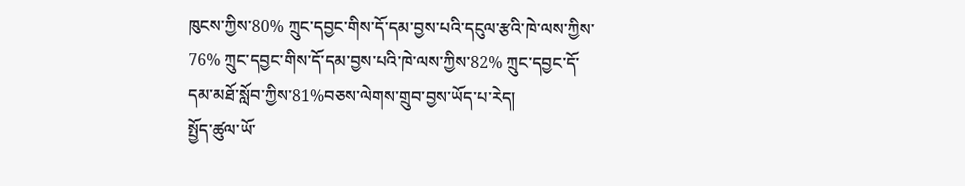ཁུངས་ཀྱིས་80% ཀྲུང་དབྱང་གིས་དོ་དམ་བྱས་པའི་དངུལ་རྩའི་ཁེ་ལས་ཀྱིས་76% ཀྲུང་དབྱང་གིས་དོ་དམ་བྱས་པའི་ཁེ་ལས་ཀྱིས་82% ཀྲུང་དབྱང་དོ་དམ་མཐོ་སློབ་ཀྱིས་81%བཅས་ལེགས་གྲུབ་བྱས་ཡོད་པ་རེད།
སྤྱོད་ཚུལ་ཡོ་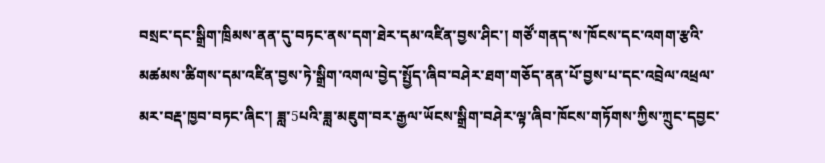བསྲང་དང་སྒྲིག་ཁྲིམས་ནན་དུ་བཏང་ནས་དག་ཐེར་དམ་འཛིན་བྱས་ཤིང་། གཙོ་གནད་ས་ཁོངས་དང་འགག་རྩའི་མཚམས་ཚིགས་དམ་འཛིན་བྱས་ཏེ་སྒྲིག་འགལ་བྱེད་སྤྱོད་ཞིབ་བཤེར་ཐག་གཅོད་ནན་པོ་བྱས་པ་དང་འབྲེལ་འཕྲལ་མར་བརྡ་ཁྱབ་བཏང་ཞིང་། ཟླ་5པའི་ཟླ་མཇུག་བར་རྒྱལ་ཡོངས་སྒྲིག་བཤེར་ལྟ་ཞིབ་ཁོངས་གཏོགས་ཀྱིས་ཀྲུང་དབྱང་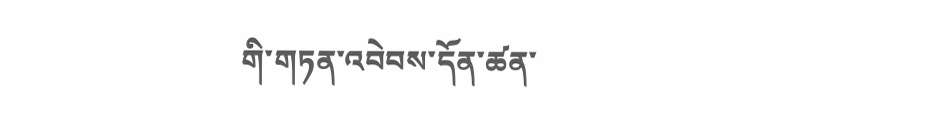གི་གཏན་འབེབས་དོན་ཚན་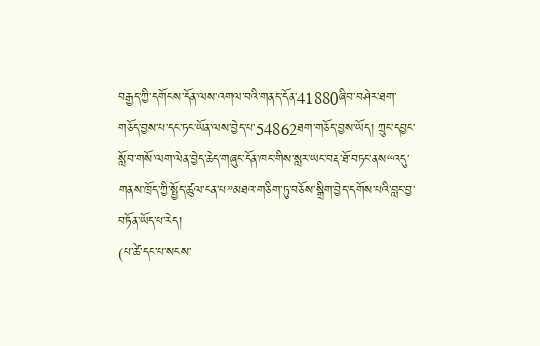བརྒྱད་ཀྱི་དགོངས་དོན་ལས་འགལ་བའི་གནད་དོན་41880ཞིབ་བཤེར་ཐག་གཅོད་བྱས་པ་དང་ཏང་ཡོན་ལས་བྱེད་པ་54862ཐག་གཅོད་བྱས་ཡོད། ཀྲུང་དབྱང་སློབ་གསོ་ལག་ལེན་བྱེད་ཆེད་གཞུང་དོན་ཁང་གིས་སླར་ཡང་བརྡ་ཐོ་བཏང་ནས“འདུ་གནས་ཁྲོད་ཀྱི་སྤྱོད་ཚུལ་ངན་པ”མཐའ་གཅིག་ཏུ་བཅོས་སྒྲིག་བྱེད་དགོས་པའི་བླང་བྱ་བཏོན་ཡོད་པ་རེད།
(པ་ཚེ་དང་པ་སངས་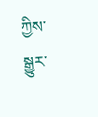ཀྱིས་སྒྱུར་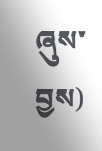ཞུས་བྱས)